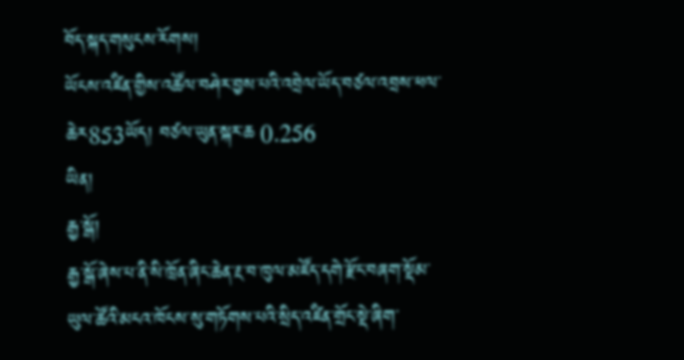བོད་སྐད་གསུངས་རོགས།
ཡོངས་འཛིན་གྱིས་འཚོལ་བཤེར་བྱས་པའི་འབྲེལ་ཡོད་བཙལ་འབྲས་ཕལ་ཆེར853ཡོད། བཙལ་ཡུན་སྐར་ཆ 0.256
ཡིན།
རྒྱ་སྒོ།
རྒྱ་སྒོ་ཞེས་པ་ནི་སི་ཁྲོན་ཞིང་ཆེན་རྔ་བ་ཁུལ་མཛོད་དགེ་རྫོང་བཞག་སྡོམ་ཡུལ་ཚོའི་མངའ་ཁོངས་སུ་གཏོགས་པའི་སྲིད་འཛིན་གྲོང་སྡེ་ཞིག་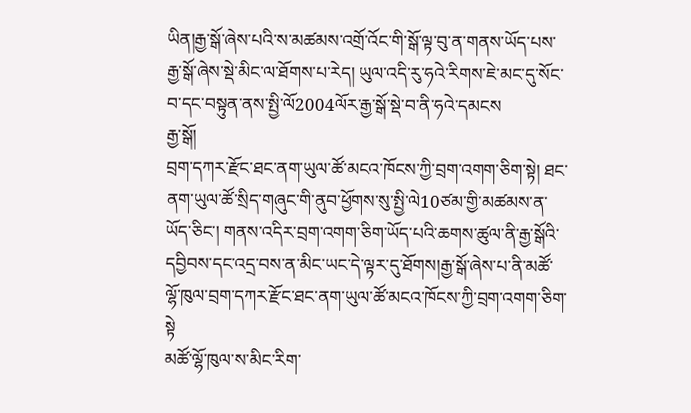ཡིན།རྒྱ་སྒོ་ཞེས་པའི་ས་མཚམས་འགྲོ་འོང་གི་སྒོ་ལྟ་བུ་ན་གནས་ཡོད་པས་རྒྱ་སྒོ་ཞེས་སྡེ་མིང་ལ་ཐོགས་པ་རེད། ཡུལ་འདི་རུ་ཧའེ་རིགས་ཇེ་མང་དུ་སོང་བ་དང་བསྟུན་ནས་སྤྱི་ལོ2004ལོར་རྒྱ་སྒོ་སྡེ་བ་ནི་ཧའེ་དམངས
རྒྱ་སྒོ།
བྲག་དཀར་རྫོང་ཐང་ནག་ཡུལ་ཚོ་མངའ་ཁོངས་ཀྱི་བྲག་འགག་ཅིག་སྟེ། ཐང་ནག་ཡུལ་ཚོ་སྲིད་གཞུང་གི་ནུབ་ཕྱོགས་སུ་སྤྱི་ལེ10ཙམ་གྱི་མཚམས་ན་ཡོད་ཅིང་། གནས་འདིར་བྲག་འགག་ཅིག་ཡོད་པའི་ཆགས་ཚུལ་ནི་རྒྱ་སྒོའི་དབྱིབས་དང་འདྲ་བས་ན་མིང་ཡང་དེ་ལྟར་དུ་ཐོགས།རྒྱ་སྒོ་ཞེས་པ་ནི་མཚོ་ལྷོ་ཁུལ་བྲག་དཀར་རྫོང་ཐང་ནག་ཡུལ་ཚོ་མངའ་ཁོངས་ཀྱི་བྲག་འགག་ཅིག་སྟེ
མཚོ་ལྷོ་ཁུལ་ས་མིང་རིག་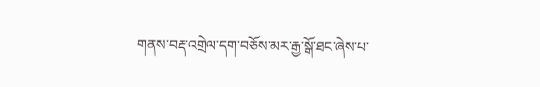གནས་བརྡ་འགྲེལ་དག་བཅོས་མར་རྒྱ་སྒོ་ཐང་ཞེས་པ་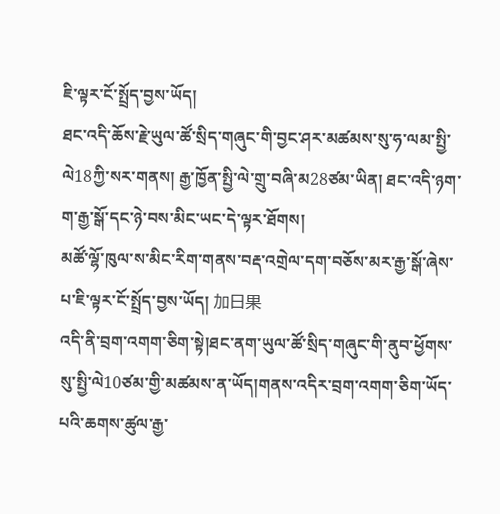ཇི་ལྟར་ངོ་སྤྲོད་བྱས་ཡོད།
ཐང་འདི་ཆོས་རྗེ་ཡུལ་ཚོ་སྲིད་གཞུང་གི་བྱང་ཤར་མཚམས་སུ་ཧ་ལམ་སྤྱི་ལེ18ཀྱི་སར་གནས། རྒྱ་ཁྱོན་སྤྱི་ལེ་གྲུ་བཞི་མ28ཙམ་ཡིན། ཐང་འདི་ཉག་ག་རྒྱ་སྒོ་དང་ཉེ་བས་མིང་ཡང་དེ་ལྟར་ཐོགས།
མཚོ་ལྷོ་ཁུལ་ས་མིང་རིག་གནས་བརྡ་འགྲེལ་དག་བཅོས་མར་རྒྱ་སྒོ་ཞེས་པ་ཇི་ལྟར་ངོ་སྤྲོད་བྱས་ཡོད། 加日果
འདི་ནི་བྲག་འགག་ཅིག་སྟེ།ཐང་ནག་ཡུལ་ཚོ་སྲིད་གཞུང་གི་ནུབ་ཕྱོགས་སུ་སྤྱི་ལེ10ཙམ་གྱི་མཚམས་ན་ཡོད།གནས་འདིར་བྲག་འགག་ཅིག་ཡོད་པའི་ཆགས་ཚུལ་རྒྱ་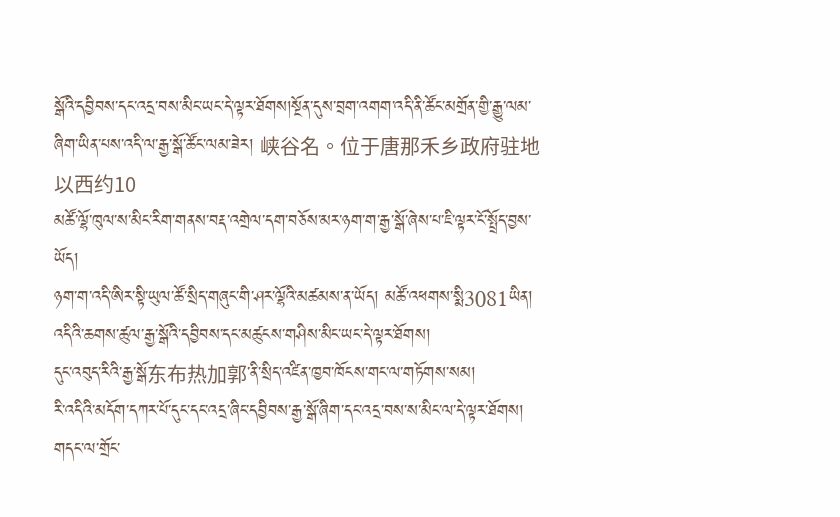སྒོའི་དབྱིབས་དང་འདྲ་བས་མིང་ཡང་དེ་ལྟར་ཐོགས།སྔོན་དུས་བྲག་འགག་འདི་ནི་ཚོང་མགྲོན་གྱི་རྒྱུ་ལམ་ཞིག་ཡིན་པས་འདི་ལ་རྒྱ་སྒོ་ཚོང་ལམ་ཟེར། 峡谷名。位于唐那禾乡政府驻地以西约10
མཚོ་ལྷོ་ཁུལ་ས་མིང་རིག་གནས་བརྡ་འགྲེལ་དག་བཅོས་མར་ཉག་ག་རྒྱ་སྒོ་ཞེས་པ་ཇི་ལྟར་ངོ་སྤྲོད་བྱས་ཡོད།
ཉག་ག་འདི་ཨིར་སྟི་ཡུལ་ཚོ་སྲིད་གཞུང་གི་ཤར་ལྷོའི་མཚམས་ན་ཡོད། མཚོ་འཕགས་སྨི3081ཡིན། འདིའི་ཆགས་ཚུལ་རྒྱ་སྒོའི་དབྱིབས་དང་མཚུངས་གཤིས་མིང་ཡང་དེ་ལྟར་ཐོགས།
དུང་འབུད་རིའི་རྒྱ་སྒོ东布热加郭་ནི་སྲིད་འཛིན་ཁྱབ་ཁོངས་གང་ལ་གཏོགས་སམ།
རི་འདིའི་མདོག་དཀར་པོ་དུང་དང་འདྲ་ཞིང་དབྱིབས་རྒྱ་སྒོ་ཞིག་དང་འདྲ་བས་ས་མིང་ལ་དེ་ལྟར་ཐོགས། གདང་ལ་གྲོང་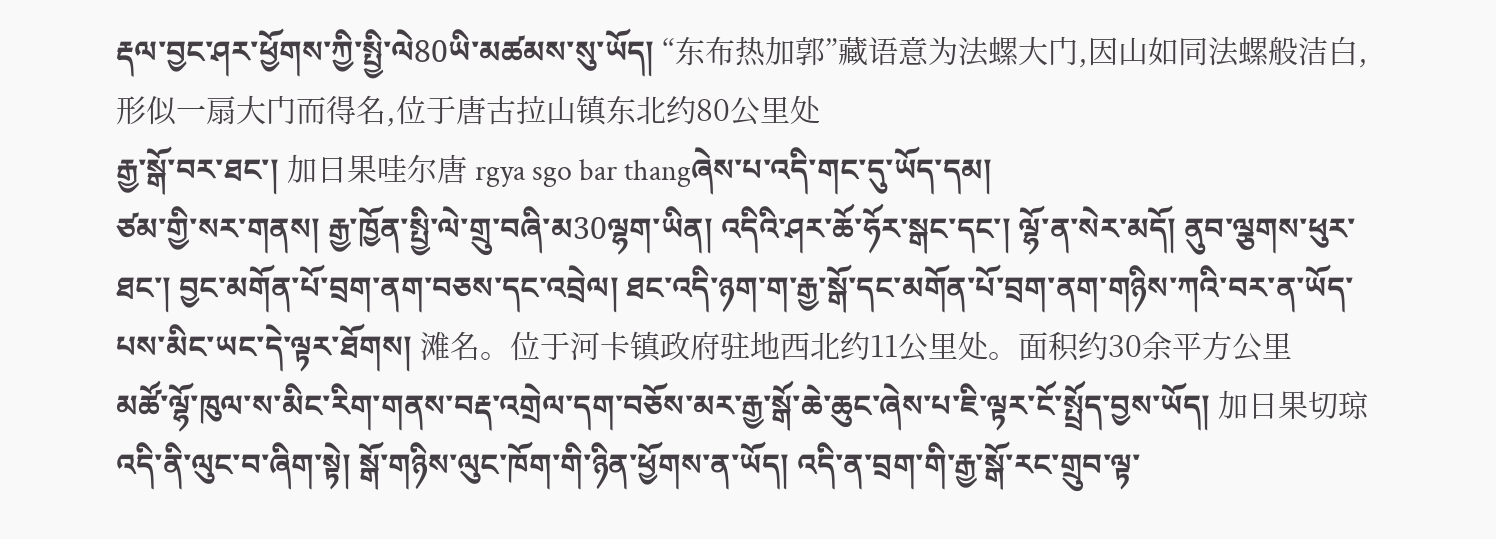རྡལ་བྱང་ཤར་ཕྱོགས་ཀྱི་སྤྱི་ལེ80ཡི་མཚམས་སུ་ཡོད། “东布热加郭”藏语意为法螺大门,因山如同法螺般洁白,形似一扇大门而得名,位于唐古拉山镇东北约80公里处
རྒྱ་སྒོ་བར་ཐང་། 加日果哇尔唐 rgya sgo bar thangཞེས་པ་འདི་གང་དུ་ཡོད་དམ།
ཙམ་གྱི་སར་གནས། རྒྱ་ཁྱོན་སྤྱི་ལེ་གྲུ་བཞི་མ30ལྷག་ཡིན། འདིའི་ཤར་ཆོ་ཧོར་སྒང་དང་། ལྷོ་ན་སེར་མདོ། ནུབ་ལྕགས་ཕུར་ཐང་། བྱང་མགོན་པོ་བྲག་ནག་བཅས་དང་འབྲེལ། ཐང་འདི་ཉག་ག་རྒྱ་སྒོ་དང་མགོན་པོ་བྲག་ནག་གཉིས་ཀའི་བར་ན་ཡོད་པས་མིང་ཡང་དེ་ལྟར་ཐོགས། 滩名。位于河卡镇政府驻地西北约11公里处。面积约30余平方公里
མཚོ་ལྷོ་ཁུལ་ས་མིང་རིག་གནས་བརྡ་འགྲེལ་དག་བཅོས་མར་རྒྱ་སྒོ་ཆེ་ཆུང་ཞེས་པ་ཇི་ལྟར་ངོ་སྤྲོད་བྱས་ཡོད། 加日果切琼
འདི་ནི་ལུང་བ་ཞིག་སྟེ། སྒོ་གཉིས་ལུང་ཁོག་གི་ཉིན་ཕྱོགས་ན་ཡོད། འདི་ན་བྲག་གི་རྒྱ་སྒོ་རང་གྲུབ་ལྟ་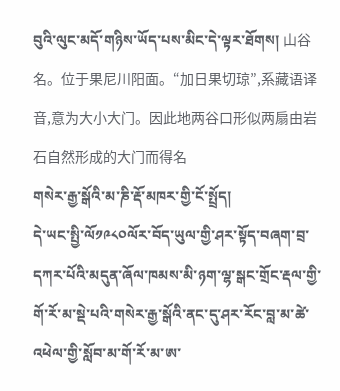བུའི་ལུང་མདོ་གཉིས་ཡོད་པས་མིང་དེ་ལྟར་ཐོགས། 山谷名。位于果尼川阳面。“加日果切琼”,系藏语译音,意为大小大门。因此地两谷口形似两扇由岩石自然形成的大门而得名
གསེར་རྒྱ་སྒོའི་མ་ཎི་རྡོ་མཁར་གྱི་ངོ་སྤྲོད།
དེ་ཡང་སྤྱི་ལོ༡༩༨༠ལོར་བོད་ཡུལ་གྱི་ཤར་སྟོད་བཞག་བྲ་དཀར་པོའི་མདུན་ཞོལ་ཁམས་མི་ཉག་ལྷ་སྒང་གྲོང་རྡལ་གྱི་གོ་རོ་མ་སྡེ་པའི་གསེར་རྒྱ་སྒོའི་ནང་དུ་ཤར་རོང་བླ་མ་ཚེ་འཕེལ་གྱི་སློབ་མ་གོ་རོ་མ་ཨ་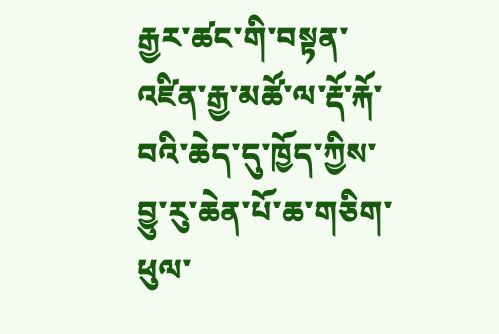རྒྱར་ཚང་གི་བསྟན་འཛིན་རྒྱ་མཚོ་ལ་རྡོ་རྐོ་བའི་ཆེད་དུ་ཁྱོད་ཀྱིས་བྱུ་རུ་ཆེན་པོ་ཆ་གཅིག་ཕུལ་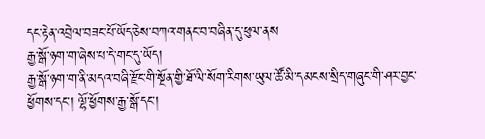དང་རྟེན་འབྲེལ་བཟང་པོ་ཡོད་ཅེས་བཀའ་གནང་བ་བཞིན་དུ་ཕུལ་ནས
རྒྱ་སྒོ་ཉག་ག་ཞེས་པ་དེ་གང་དུ་ཡོད།
རྒྱ་སྒོ་ཉག་ག་ནི་མདའ་བཞི་རྫོང་གི་སྔོན་གྱི་ཐོ་ལི་སོག་རིགས་ཡུལ་ཚོ་མི་དམངས་སྲིད་གཞུང་གི་ཤར་བྱང་ཕྱོགས་དང་། ལྷོ་ཕྱོགས་རྒྱ་སྒོ་དང་།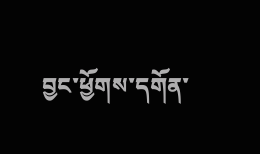བྱང་ཕྱོགས་དགོན་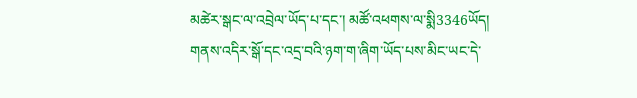མཚེར་སྒང་ལ་འབྲེལ་ཡོད་པ་དང་། མཚོ་འཕགས་ལ་སྨི3346ཡོད། གནས་འདིར་སྒོ་དང་འདྲ་བའི་ཉག་ག་ཞིག་ཡོད་པས་མིང་ཡང་དེ་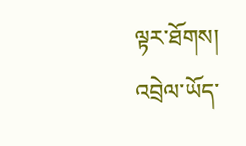ལྟར་ཐོགས།
འབྲེལ་ཡོད་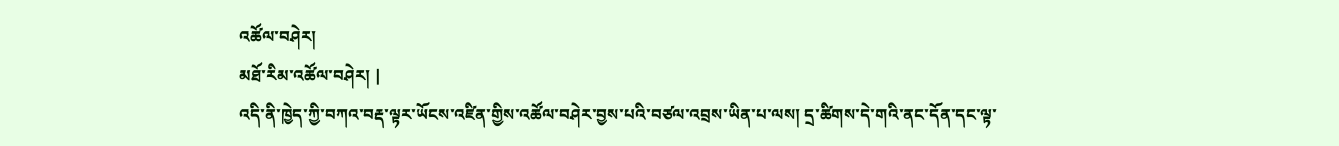འཚོལ་བཤེར།
མཐོ་རིམ་འཚོལ་བཤེར། |
འདི་ནི་ཁྱེད་ཀྱི་བཀའ་བརྡ་ལྟར་ཡོངས་འཛིན་གྱིས་འཚོལ་བཤེར་བྱས་པའི་བཙལ་འབྲས་ཡིན་པ་ལས། དྲ་ཚིགས་དེ་གའི་ནང་དོན་དང་ལྟ་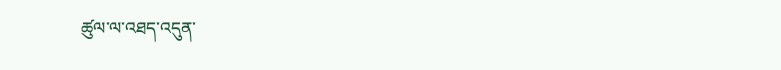ཚུལ་ལ་འཐད་འདུན་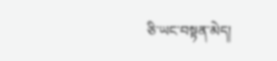ཅི་ཡང་བསྟན་མེད།